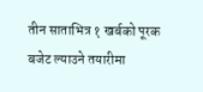तीन साताभित्र १ खर्बको पूरक बजेट ल्याउने तयारीमा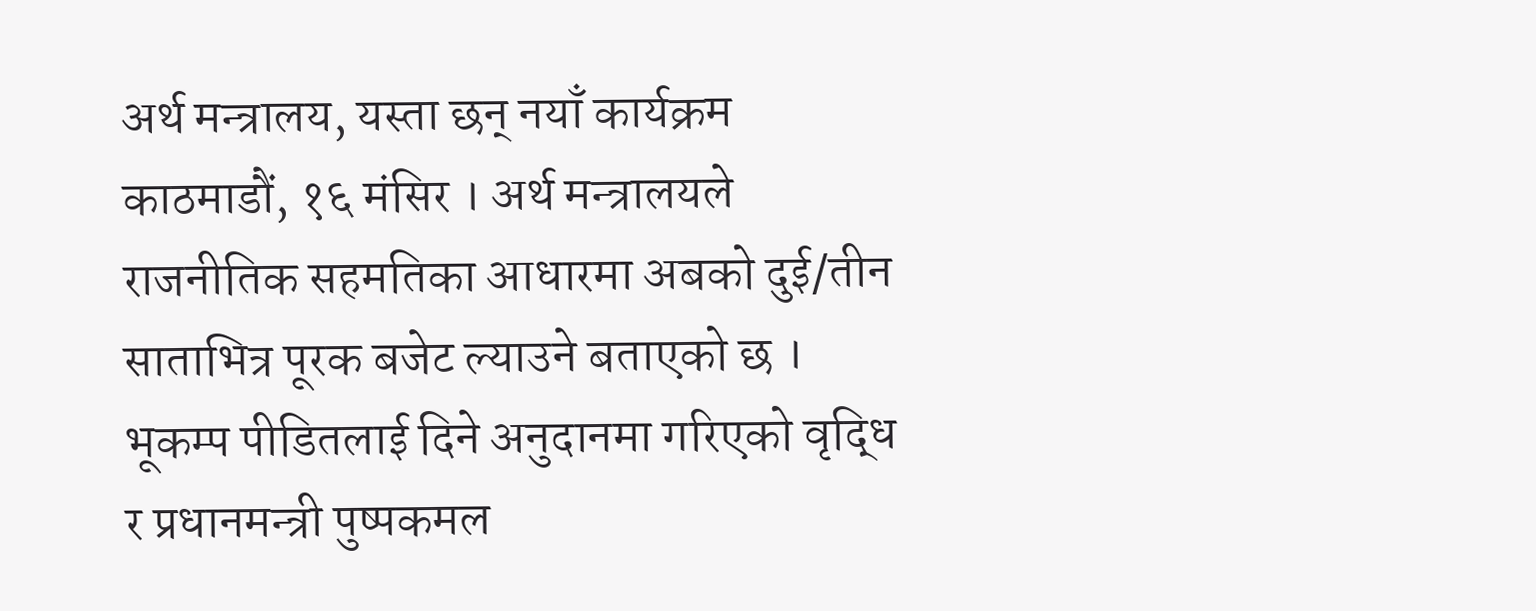अर्थ मन्त्रालय, यस्ता छन् नयाँ कार्यक्रम
काठमाडौं, १६ मंसिर । अर्थ मन्त्रालयले राजनीतिक सहमतिका आधारमा अबको दुई/तीन साताभित्र पूरक बजेट ल्याउने बताएको छ । भूकम्प पीडितलाई दिने अनुदानमा गरिएको वृद्धि र प्रधानमन्त्री पुष्पकमल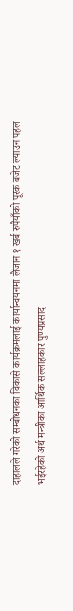दाहालले गरेको सम्बोधनका विकासे कार्यक्रमलाई कार्यान्वयनमा लैजान १ खर्ब रुपैयाँको पूरक बजेट ल्याउन पहल भईरहेको अर्थ मन्त्रीका आर्थिक सल्लाहकार पुण्यप्रसाद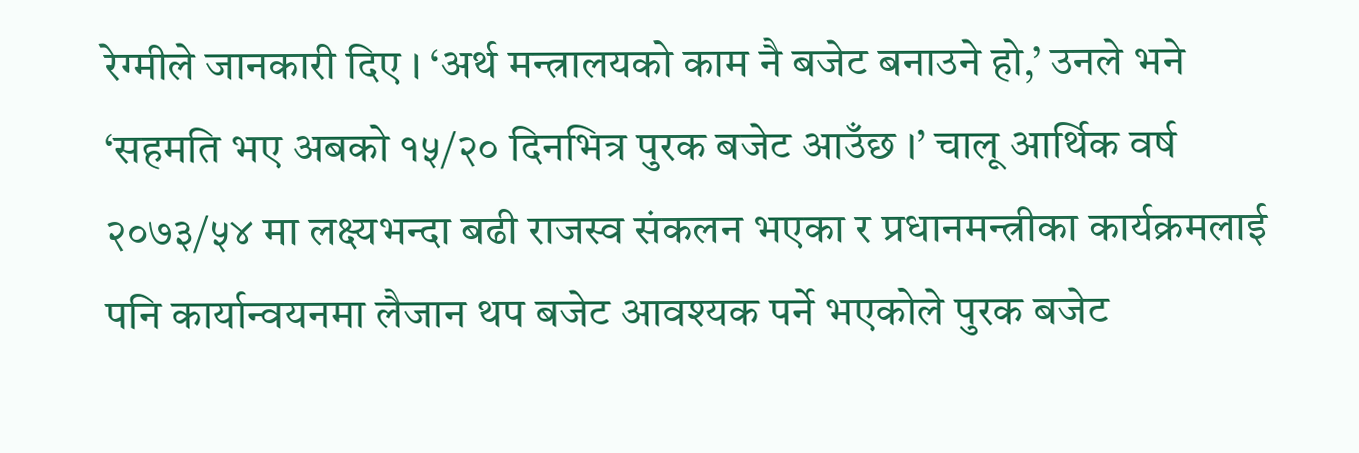रेग्मीले जानकारी दिए । ‘अर्थ मन्त्रालयको काम नै बजेट बनाउने हो,’ उनले भने ‘सहमति भए अबको १५/२० दिनभित्र पुरक बजेट आउँछ ।’ चालू आर्थिक वर्ष २०७३/५४ मा लक्ष्यभन्दा बढी राजस्व संकलन भएका र प्रधानमन्त्रीका कार्यक्रमलाई पनि कार्यान्वयनमा लैजान थप बजेट आवश्यक पर्ने भएकोले पुरक बजेट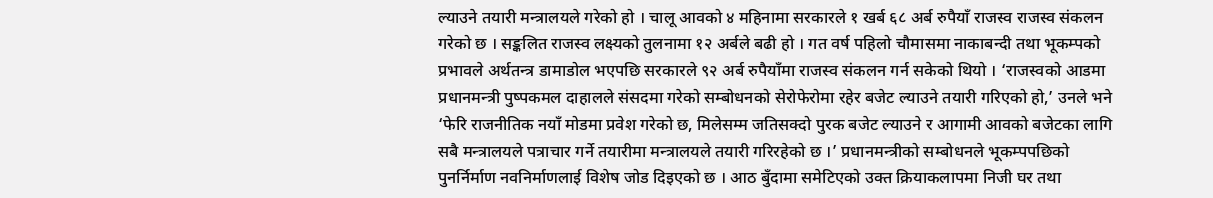ल्याउने तयारी मन्त्रालयले गरेको हो । चालू आवको ४ महिनामा सरकारले १ खर्ब ६८ अर्ब रुपैयाँ राजस्व राजस्व संकलन गरेको छ । सङ्कलित राजस्व लक्ष्यको तुलनामा १२ अर्बले बढी हो । गत वर्ष पहिलो चौमासमा नाकाबन्दी तथा भूकम्पको प्रभावले अर्थतन्त्र डामाडोल भएपछि सरकारले ९२ अर्ब रुपैयाँमा राजस्व संकलन गर्न सकेको थियो । ‘राजस्वको आडमा प्रधानमन्त्री पुष्पकमल दाहालले संसदमा गरेको सम्बोधनको सेरोफेरोमा रहेर बजेट ल्याउने तयारी गरिएको हो,’ उनले भने ‘फेरि राजनीतिक नयाँ मोडमा प्रवेश गरेको छ, मिलेसम्म जतिसक्दो पुरक बजेट ल्याउने र आगामी आवको बजेटका लागि सबै मन्त्रालयले पत्राचार गर्ने तयारीमा मन्त्रालयले तयारी गरिरहेको छ ।’ प्रधानमन्त्रीको सम्बोधनले भूकम्पपछिको पुनर्निर्माण नवनिर्माणलाई विशेष जोड दिइएको छ । आठ बुँदामा समेटिएको उक्त क्रियाकलापमा निजी घर तथा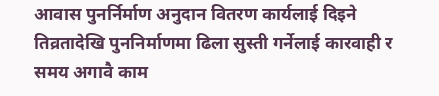आवास पुनर्निर्माण अनुदान वितरण कार्यलाई दिइने तिव्रतादेखि पुननिर्माणमा ढिला सुस्ती गर्नेलाई कारवाही र समय अगावै काम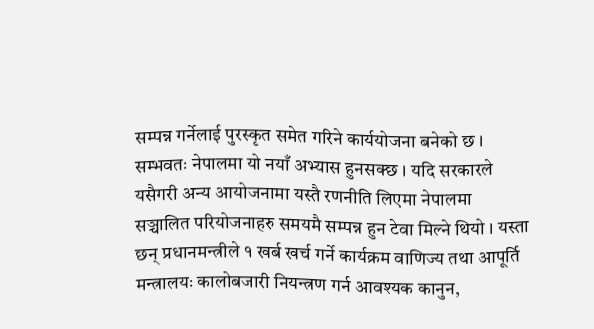सम्पन्न गर्नेलाई पुरस्कृत समेत गरिने कार्ययोजना बनेको छ । सम्भवतः नेपालमा यो नयाँ अभ्यास हुनसक्छ । यदि सरकारले यसैगरी अन्य आयोजनामा यस्तै रणनीति लिएमा नेपालमा सञ्चालित परियोजनाहरु समयमै सम्पन्न हुन टेवा मिल्ने थियो । यस्ता छन् प्रधानमन्त्रीले १ खर्ब खर्च गर्ने कार्यक्रम वाणिज्य तथा आपूर्ति मन्त्रालयः कालोबजारी नियन्त्रण गर्न आवश्यक कानुन,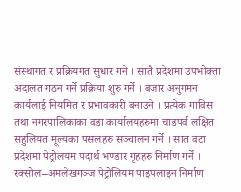संस्थागत र प्रक्रियगत सुधार गने । सातै प्रदेशमा उपभोक्ता अदालत गठन गर्ने प्रक्रिया शुरु गर्ने । बजार अनुगमन कार्यलाई नियमित र प्रभावकारी बनाउने । प्रत्येक गाविस तथा नगरपालिकाका वडा कार्यालयहरुमा चाडपर्व लक्षित सहुलियत मूल्यका पसलहरु सञ्चालन गर्ने । सात वटा प्रदेशमा पेट्रोलयम पदार्थ भण्डार गृहहरु निर्माण गर्ने । रक्सोल–अमलेखगञ्ज पेट्रोलियम पाइपलाइन निर्माण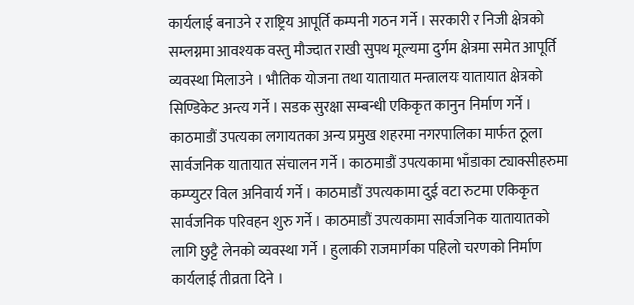कार्यलाई बनाउने र राष्ट्रिय आपूर्ति कम्पनी गठन गर्ने । सरकारी र निजी क्षेत्रको सम्लग्नमा आवश्यक वस्तु मौज्दात राखी सुपथ मूल्यमा दुर्गम क्षेत्रमा समेत आपूर्ति व्यवस्था मिलाउने । भौतिक योजना तथा यातायात मन्त्रालयः यातायात क्षेत्रको सिण्डिकेट अन्त्य गर्ने । सडक सुरक्षा सम्बन्धी एकिकृत कानुन निर्माण गर्ने । काठमाडौं उपत्यका लगायतका अन्य प्रमुख शहरमा नगरपालिका मार्फत ठूला सार्वजनिक यातायात संचालन गर्ने । काठमाडौं उपत्यकामा भाँडाका ट्याक्सीहरुमा कम्प्युटर विल अनिवार्य गर्ने । काठमाडौं उपत्यकामा दुई वटा रुटमा एकिकृत सार्वजनिक परिवहन शुरु गर्ने । काठमाडौं उपत्यकामा सार्वजनिक यातायातको लागि छुट्टै लेनको व्यवस्था गर्ने । हुलाकी राजमार्गका पहिलो चरणको निर्माण कार्यलाई तीव्रता दिने ।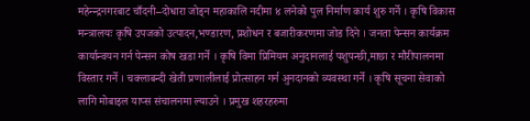महेन्न्द्रनगरबाट चाँदनी–दोधारा जोड्न महाकालि नदीमा ४ लनेको पुल निर्माण कार्य शुरु गर्ने । कृषि विकास मन्त्रालयः कृषि उपजको उत्पादन,भण्डारण, प्रशोधन र बजारीकरणमा जोड दिने । जनता पेन्सन कार्यक्रम कार्यान्वयन गर्न पेन्सन कोष खडा गर्ने । कृषि विमा प्रिमियम अनुदानलाई पशुपन्छी,माछा र मौरीपालनमा विस्तार गर्ने । चक्लाबन्दी खेती प्रणालीलाई प्रोत्साहन गर्न अुनदानको व्यवस्था गर्ने । कृषि सूचना सेवाको लागि मोबाइल याप्स संचालनमा ल्याउने । प्रमुख शहरहरुमा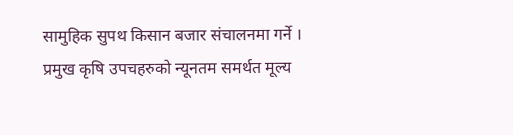सामुहिक सुपथ किसान बजार संचालनमा गर्ने । प्रमुख कृषि उपचहरुको न्यूनतम समर्थत मूल्य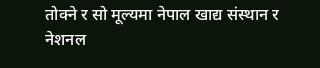तोक्ने र सो मूल्यमा नेपाल खाद्य संस्थान र नेशनल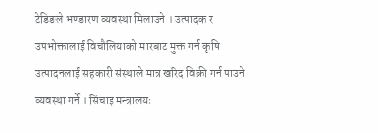टेडिङले भण्डारण व्यवस्था मिलाउने । उत्पादक र उपभोक्तालाई विचौलियाको मारबाट मुक्त गर्न कृषि उत्पादनलाई सहकारी संस्थाले मात्र खरिद विक्री गर्न पाउने व्यवस्था गर्ने । सिंचाइ मन्त्रालयः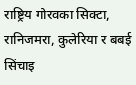राष्ट्रिय गोरवका सिक्टा, रानिजमरा, कुलेरिया र बबई सिंचाइ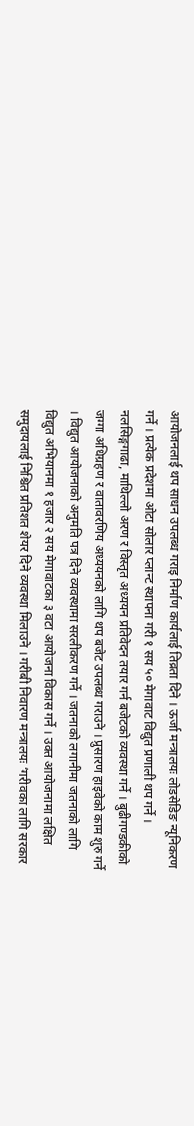आयोजनलाई थप साधन उपलब्ध गराइ निर्माण कार्यलाई तिव्रता दिने । ऊर्जा मन्त्रालयः लोडसेडिङ न्यूनिकरण गर्ने । प्रत्येक प्रदेशमा ओटा सोलार प्लान्ट स्थापना गरी १ सय ५० मेगावाट विद्युत प्रणाली थप गर्ने । नलसिङ्गगाढा, माथिल्लो अरण र विस्तृत अध्ययन प्रतिवेदन तयार गर्न बजेटको व्यवस्था गर्ने । बुढीगण्डकीको जग्गा अधिग्रहण र वातावरणिय अध्ययनको लागि थप बजेट उपलब्ध गराउने । प्रुसारण हाइवेको काम शुरु गर्ने । विद्युत आयोजनाको अनुमति पत्र दिने व्यवस्थामा सरलीकरण गर्ने । जतनाको लगानीमा जतनाको लागि विद्युत अभियानमा १ हजार २ सय मेगावाटका ३ वटा आयोजना विकास गर्ने । उक्त आयोजनामा लक्षित समुदायलाई निश्चित प्रतिशत शेयर दिने व्यवस्था मिलाउने । गरीबी निवारण मन्त्रालयः ‘गरीवका लागि सरकार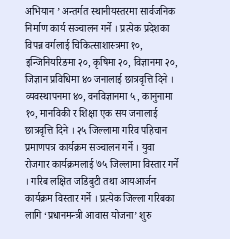अभियान ’ अन्तर्गत स्थानीयस्तरमा सार्वजनिक निर्माण कार्य सञ्चालन गर्ने । प्रत्येक प्रदेशका विपन्न वर्गलाई चिकित्साशास्त्रमा १०, इन्जिनियरिङमा २०, कृषिमा २०, विज्ञानमा २०, जिज्ञान प्रविधिमा ४० जनालाई छात्रवृत्ति दिने । व्यवस्थापनमा ४०, वनविज्ञानमा ५, कानुनामा १०, मानविकी र शिक्षा एक सय जनालाई छात्रवृत्ति दिने । २५ जिल्लामा गरिव पहिचान प्रमाणपत्र कार्यक्रम सञ्चालन गर्ने । युवा रोजगार कार्यक्रमलाई ७५ जिल्लामा विस्तार गर्ने । गरिब लक्षित जडिबुटी तथा आयआर्जन कार्यक्रम विस्तार गर्ने । प्रत्येक जिल्ला गरिबका लागि ‘प्रधानमन्त्री आवास योजना’ शुरु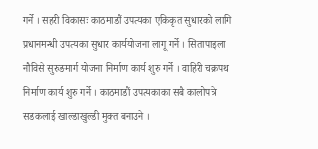गर्ने । सहरी विकासः काठमाडौं उपत्यका एकिकृत सुधारको लागि प्रधानमन्धी उपत्यका सुधार कार्ययोजना लागू गर्ने । सितापाइला नौविसे सुरुङमार्ग योजना निर्माण कार्य शुरु गर्ने । वाहिरी चक्रपथ निर्माण कार्य शुरु गर्ने । काठमाडौं उपत्यकाका सबै कालोपत्रे सडकलाई खाल्डाखुल्डी मुक्त बनाउने ।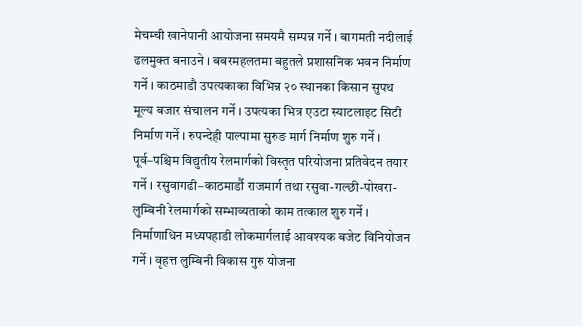मेचम्ची खानेपानी आयोजना समयमै सम्पन्न गर्ने । बागमती नदीलाई ढलमुक्त बनाउने । बबरमहलतमा बहुतले प्रशासनिक भवन निर्माण गर्ने । काठमाडौ उपत्यकाका विभिन्न २० स्थानका किसान सुपथ मूल्य बजार संचालन गर्ने । उपत्यका भित्र एउटा स्याटलाइट सिटी निर्माण गर्ने । रुपन्देही पाल्पामा सुरुङ मार्ग निर्माण शुरु गर्ने । पूर्व–पश्चिम विद्युतीय रेलमार्गको विस्तृत परियोजना प्रतिवेदन तयार गर्ने । रसुवागढी–काठमार्डौ राजमार्ग तथा रसुवा-गल्छी-पोखरा-लुम्बिनी रेलमार्गको सम्भाव्यताको काम तत्काल शुरु गर्ने । निर्माणाधिन मध्यपहाडी लोकमार्गलाई आवश्यक बजेट विनियोजन गर्ने । वृहत्त लुम्बिनी विकास गुरु योजना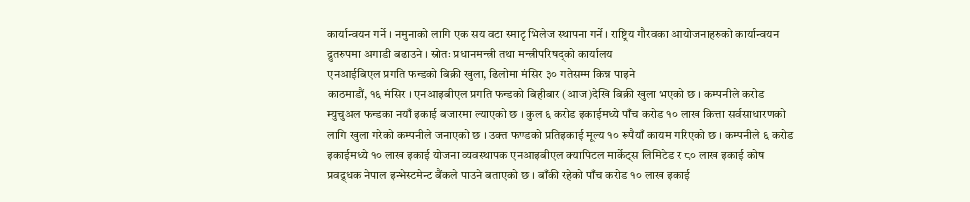कार्यान्वयन गर्ने । नमुनाको लागि एक सय वटा स्माटृ भिलेज स्थापना गर्ने । राष्ट्रिय गौरवका आयोजनाहरुको कार्यान्वयन द्रुतरुपमा अगाडी बढाउने । स्रोतः प्रधानमन्त्री तथा मन्त्रीपरिषद्को कार्यालय
एनआईबिएल प्रगति फन्डको बिक्री खुला, ढिलोमा मंसिर ३० गतेसम्म किन्न पाइने
काठमाडौं, १६ मंसिर । एनआइबीएल प्रगति फन्डको बिहीबार (आज)देखि बिक्री खुला भएको छ । कम्पनीले करोड म्युचुअल फन्डका नयाँ इकाई बजारमा ल्याएको छ । कुल ६ करोड इकाईमध्ये पाँच करोड १० लाख कित्ता सर्वसाधारणको लागि खुला गरेको कम्पनीले जनाएको छ । उक्त फण्डको प्रतिइकाई मूल्य १० रूपैयाँ कायम गरिएको छ । कम्पनीले ६ करोड इकाईमध्ये १० लाख इकाई योजना व्यवस्थापक एनआइबीएल क्यापिटल मार्केट्स लिमिटेड र ८० लाख इकाई कोष प्रवद्र्धक नेपाल इन्भेस्टमेन्ट बैंकले पाउने बताएको छ । बाँकी रहेको पाँच करोड १० लाख इकाई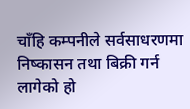चाँहि कम्पनीले सर्वसाधरणमा निष्कासन तथा बिक्री गर्न लागेको हो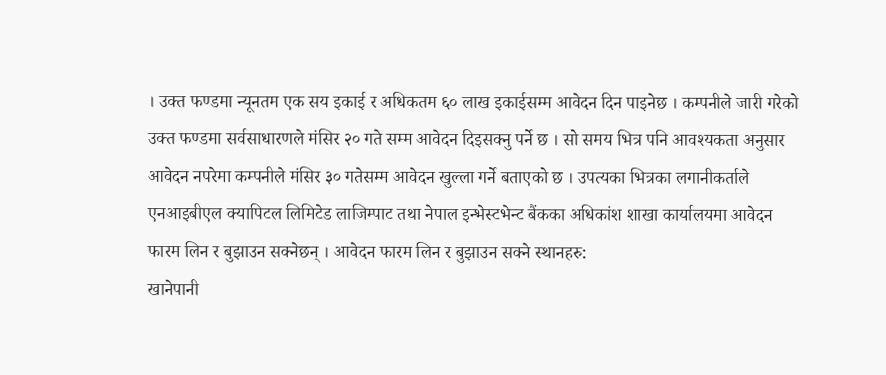। उक्त फण्डमा न्यूनतम एक सय इकाई र अधिकतम ६० लाख इकाईसम्म आवेदन दिन पाइनेछ । कम्पनीले जारी गरेको उक्त फण्डमा सर्वसाधारणले मंसिर २० गते सम्म आवेदन दिइसक्नु पर्ने छ । सो समय भित्र पनि आवश्यकता अनुसार आवेदन नपरेमा कम्पनीले मंसिर ३० गतेसम्म आवेदन खुल्ला गर्ने बताएको छ । उपत्यका भित्रका लगानीकर्ताले एनआइबीएल क्यापिटल लिमिटेड लाजिम्पाट तथा नेपाल इन्भेस्टभेन्ट बैंकका अधिकांश शाखा कार्यालयमा आवेदन फारम लिन र बुझाउन सक्नेछन् । आवेदन फारम लिन र बुझाउन सक्ने स्थानहरु:
खानेपानी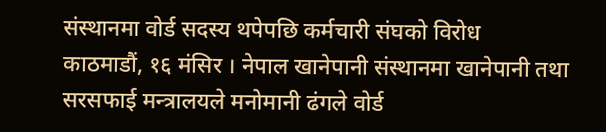संस्थानमा वोर्ड सदस्य थपेपछि कर्मचारी संघको विरोध
काठमाडौं, १६ मंसिर । नेपाल खानेपानी संस्थानमा खानेपानी तथा सरसफाई मन्त्रालयले मनोमानी ढंगले वोर्ड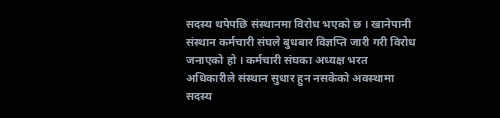सदस्य थपेपछि संस्थानमा विरोध भएको छ । खानेपानी संस्थान कर्मचारी संघले बुधबार विज्ञप्ति जारी गरी विरोध जनाएको हो । कर्मचारी संघका अध्यक्ष भरत अधिकारीले संस्थान सुधार हुन नसकेको अवस्थामा सदस्य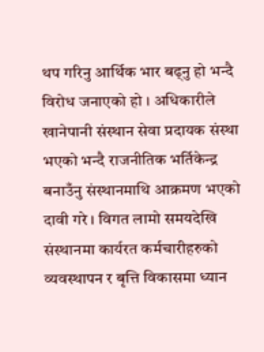थप गरिनु आर्थिक भार बढ्नु हो भन्दै विरोध जनाएको हो । अधिकारीले खानेपानी संस्थान सेवा प्रदायक संस्था भएको भन्दै राजनीतिक भर्तिकेन्द्र बनाउँनु संस्थानमाथि आक्रमण भएको दावी गरे । विगत लामो समयदेखि संस्थानमा कार्यरत कर्मचारीहरुको व्यवस्थापन र बृत्ति विकासमा ध्यान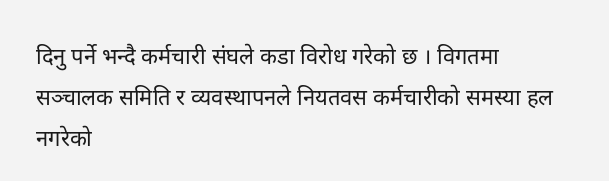दिनु पर्ने भन्दै कर्मचारी संघले कडा विरोध गरेको छ । विगतमा सञ्चालक समिति र व्यवस्थापनले नियतवस कर्मचारीको समस्या हल नगरेको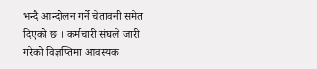भन्दै आन्दोलन गर्ने चेतावनी समेत दिएको छ । कर्मचारी संघले जारी गरेको विज्ञप्तिमा आवस्यक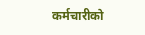कर्मचारीको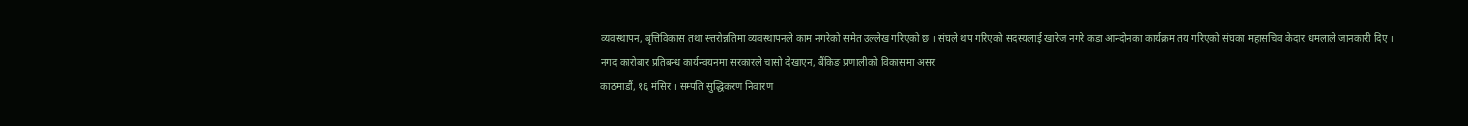व्यवस्थापन, बृत्तिविकास तथा स्त्तरोन्नतिमा व्यवस्थापनले काम नगरेको समेत उल्लेख गरिएको छ । संघले थप गरिएको सदस्यलाई खारेज नगरे कडा आन्दोनका कार्यक्रम तय गरिएको संघका महासचिव केदार धमलाले जानकारी दिए ।
नगद कारोबार प्रतिबन्ध कार्यन्वयनमा सरकारले चासो देखाएन, बैंकिङ प्रणालीको विकासमा असर
काठमाडौं, १६ मंसिर । सम्पति सुद्धिकरण निवारण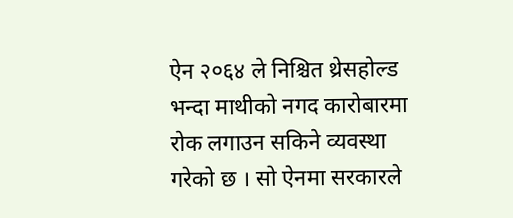ऐन २०६४ ले निश्चित थ्रेसहोल्ड भन्दा माथीको नगद कारोबारमा रोक लगाउन सकिने व्यवस्था गरेको छ । सो ऐनमा सरकारले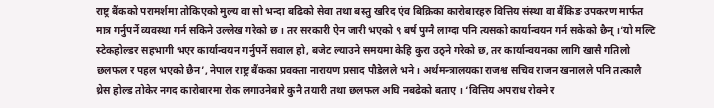राष्ट्र बैंकको परामर्शमा तोकिएको मुल्य वा सो भन्दा बढिको सेवा तथा बस्तु खरिद एंव बिक्रिका कारोबारहरु वित्तिय संस्था वा बैंकिङ उपकरण मार्फत मात्र गर्नुपर्ने व्यवस्था गर्न सकिने उल्लेख गरेको छ । तर सरकारी ऐन जारी भएको ९ बर्ष पुग्नै लाग्दा पनि त्यसको कार्यान्वयन गर्न सकेको छैन् ।‘यो मल्टि स्टेकहोल्डर सहभागी भएर कार्यान्वयन गर्नुपर्ने सवाल हो, बजेट ल्याउने समयमा केहि कुरा उठ्ने गरेको छ, तर कार्यान्वयनका लागि खासै गतिलो छलफल र पहल भएको छैन’, नेपाल राष्ट्र बैंकका प्रवक्ता नारायण प्रसाद पौडेलले भने । अर्थमन्त्रालयका राजश्व सचिव राजन खनालले पनि तत्कालै थ्रेस होल्ड तोकेर नगद कारोबारमा रोक लगाउनेबारे कुनै तयारी तथा छलफल अघि नबढेको बताए । ‘वित्तिय अपराध रोक्ने र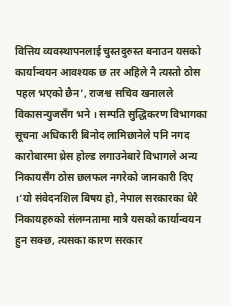वित्तिय व्यवस्थापनलाई चुस्तदुरुस्त बनाउन यसको कार्यान्वयन आवश्यक छ तर अहिले नै त्यस्तो ठोस पहल भएको छैन’, राजश्व सचिव खनालले विकासन्युजसँग भने । सम्पति सुद्धिकरण विभागका सूचना अधिकारी बिनोद लामिछानेले पनि नगद कारोबारमा थ्रेस होल्ड लगाउनेबारे विभागले अन्य निकायसँग ठोस छलफल नगरेको जानकारी दिए ।‘यो संवेदनशिल बिषय हो, नेपाल सरकारका धेरै निकायहरुको संलग्नतामा मात्रै यसको कार्यान्वयन हुन सक्छ, त्यसका कारण सरकार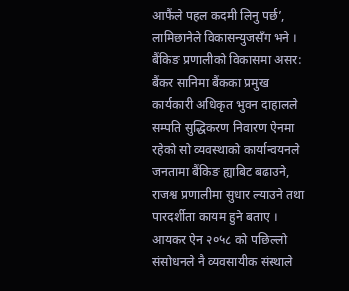आफैंले पहल कदमी लिनु पर्छ’, लामिछानेले विकासन्युजसँग भने । बैंकिङ प्रणालीको विकासमा असर: बैंकर सानिमा बैंकका प्रमुख कार्यकारी अधिकृत भुवन दाहालले सम्पति सुद्धिकरण निवारण ऐनमा रहेको सो व्यवस्थाको कार्यान्वयनले जनतामा बैंकिङ ह्याबिट बढाउने, राजश्व प्रणालीमा सुधार ल्याउने तथा पारदर्शीता कायम हुने बताए । आयकर ऐन २०५८ को पछिल्लो संसोधनले नै व्यवसायीक संस्थाले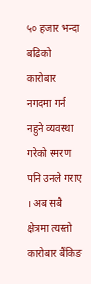५० हजार भन्दा बढिको कारोबार नगदमा गर्न नहुने व्यवस्था गरेको स्मरण पनि उनले गराए । अब सबै क्षेत्रमा त्यस्तो कारोबार बैंकिङ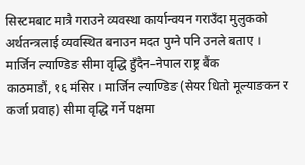सिस्टमबाट मात्रै गराउने व्यवस्था कार्यान्वयन गराउँदा मुलुकको अर्थतन्त्रलाई व्यवस्थित बनाउन मदत पुग्ने पनि उनले बताए ।
मार्जिन ल्याण्डिङ सीमा वृद्धि हुँदैन–नेपाल राष्ट्र बैंक
काठमाडौं, १६ मंसिर । मार्जिन ल्याण्डिङ (सेयर धितो मूल्याङकन र कर्जा प्रवाह) सीमा वृद्धि गर्ने पक्षमा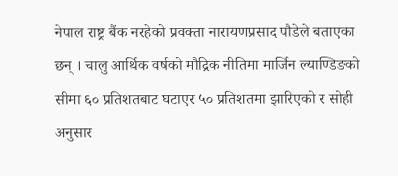नेपाल राष्ट्र बैंक नरहेको प्रवक्ता नारायणप्रसाद पौडेले बताएका छन् । चालु आर्थिक वर्षको मौद्रिक नीतिमा मार्जिन ल्याण्डिङको सीमा ६० प्रतिशतबाट घटाएर ५० प्रतिशतमा झारिएको र सोही अनुसार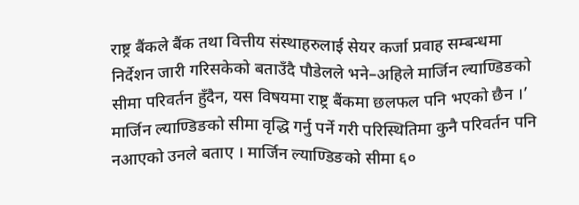राष्ट्र बैंकले बैंक तथा वित्तीय संस्थाहरुलाई सेयर कर्जा प्रवाह सम्बन्धमा निर्देशन जारी गरिसकेको बताउँदै पौडेलले भने–अहिले मार्जिन ल्याण्डिङको सीमा परिवर्तन हुँदैन, यस विषयमा राष्ट्र बैंकमा छलफल पनि भएको छैन ।’ मार्जिन ल्याण्डिङको सीमा वृद्धि गर्नु पर्ने गरी परिस्थितिमा कुनै परिवर्तन पनि नआएको उनले बताए । मार्जिन ल्याण्डिङको सीमा ६०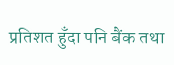प्रतिशत हुँदा पनि बैंक तथा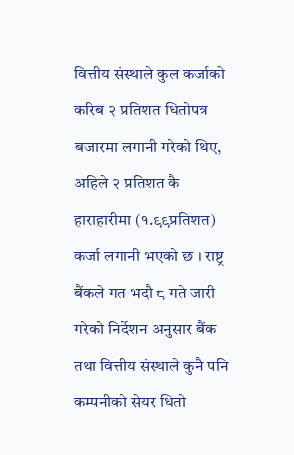वित्तीय संस्थाले कुल कर्जाको करिब २ प्रतिशत धितोपत्र बजारमा लगानी गरेको थिए, अहिले २ प्रतिशत कै हाराहारीमा (१.९९प्रतिशत) कर्जा लगानी भएको छ । राष्ट्र बैंकले गत भदौ ८ गते जारी गरेको निर्देशन अनुसार बैंक तथा वित्तीय संस्थाले कुनै पनि कम्पनीको सेयर धितो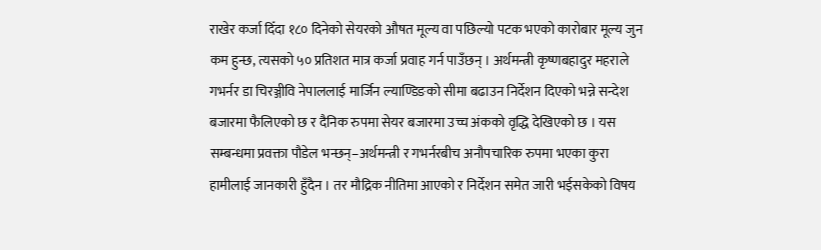राखेर कर्जा दिँदा १८० दिनेको सेयरको औषत मूल्य वा पछिल्यो पटक भएको कारोबार मूल्य जुन कम हुन्छ, त्यसको ५० प्रतिशत मात्र कर्जा प्रवाह गर्न पाउँछन् । अर्थमन्त्री कृष्णबहादुर महराले गभर्नर डा चिरञ्जीवि नेपाललाई मार्जिन ल्याण्डिङको सीमा बढाउन निर्देशन दिएको भन्ने सन्देश बजारमा फैलिएको छ र दैनिक रुपमा सेयर बजारमा उच्च अंकको वृद्धि देखिएको छ । यस सम्बन्धमा प्रवक्ता पौडेल भन्छन्–अर्थमन्त्री र गभर्नरबीच अनौपचारिक रुपमा भएका कुरा हामीलाई जानकारी हुँदैन । तर मौद्रिक नीतिमा आएको र निर्देशन समेत जारी भईसकेको विषय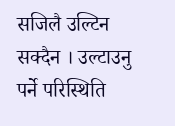सजिलै उल्टिन सक्दैन । उल्टाउनु पर्ने परिस्थिति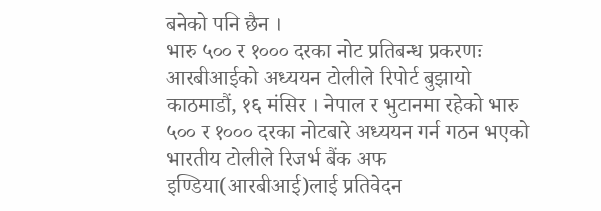बनेको पनि छैन ।
भारु ५०० र १००० दरका नोट प्रतिबन्ध प्रकरणः आरबीआईको अध्ययन टोलीले रिपोर्ट बुझायो
काठमाडौं, १६ मंसिर । नेपाल र भुटानमा रहेको भारु ५०० र १००० दरका नोटबारे अध्ययन गर्न गठन भएको भारतीय टोलीले रिजर्भ बैंक अफ इण्डिया(आरबीआई)लाई प्रतिवेदन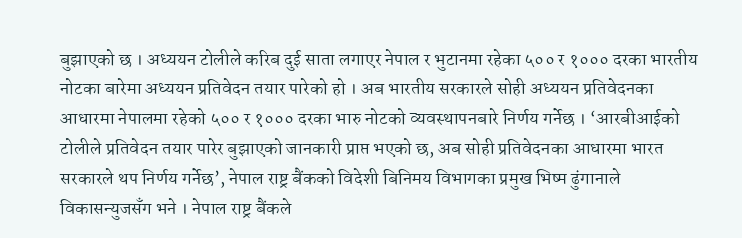बुझाएको छ । अध्ययन टोलीले करिब दुई साता लगाएर नेपाल र भुटानमा रहेका ५०० र १००० दरका भारतीय नोटका बारेमा अध्ययन प्रतिवेदन तयार पारेको हो । अब भारतीय सरकारले सोही अध्ययन प्रतिवेदनका आधारमा नेपालमा रहेको ५०० र १००० दरका भारु नोटको व्यवस्थापनबारे निर्णय गर्नेछ । ‘आरबीआईको टोलीले प्रतिवेदन तयार पारेर बुझाएको जानकारी प्राप्त भएको छ, अब सोही प्रतिवेदनका आधारमा भारत सरकारले थप निर्णय गर्नेछ’, नेपाल राष्ट्र बैंकको विदेशी बिनिमय विभागका प्रमुख भिष्म ढुंगानाले विकासन्युजसँग भने । नेपाल राष्ट्र बैंकले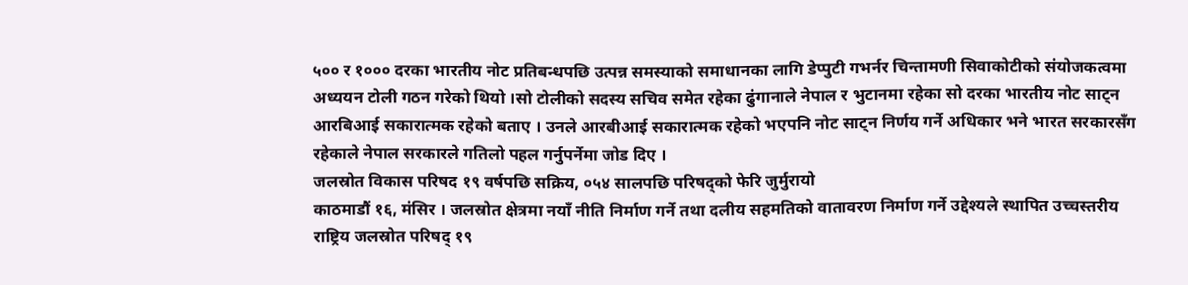५०० र १००० दरका भारतीय नोट प्रतिबन्धपछि उत्पन्न समस्याको समाधानका लागि डेप्पुटी गभर्नर चिन्तामणी सिवाकोटीको संयोजकत्वमा अध्ययन टोली गठन गरेको थियो ।सो टोलीको सदस्य सचिव समेत रहेका ढुंगानाले नेपाल र भुटानमा रहेका सो दरका भारतीय नोट साट्न आरबिआई सकारात्मक रहेको बताए । उनले आरबीआई सकारात्मक रहेको भएपनि नोट साट्न निर्णय गर्ने अधिकार भने भारत सरकारसँग रहेकाले नेपाल सरकारले गतिलो पहल गर्नुपर्नेमा जोड दिए ।
जलस्रोत विकास परिषद १९ वर्षपछि सक्रिय, ०५४ सालपछि परिषद्को फेरि जुर्मुरायो
काठमाडौं १६, मंसिर । जलस्रोत क्षेत्रमा नयाँ नीति निर्माण गर्ने तथा दलीय सहमतिको वातावरण निर्माण गर्ने उद्देश्यले स्थापित उच्चस्तरीय राष्ट्रिय जलस्रोत परिषद् १९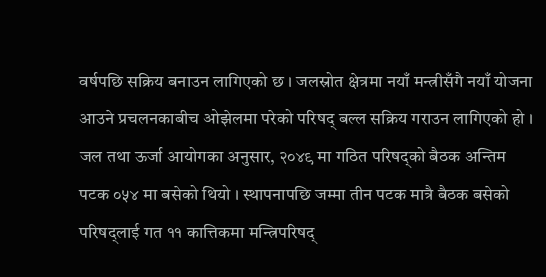वर्षपछि सक्रिय बनाउन लागिएको छ । जलस्रोत क्षेत्रमा नयाँ मन्त्रीसँगै नयाँ योजना आउने प्रचलनकाबीच ओझेलमा परेको परिषद् बल्ल सक्रिय गराउन लागिएको हो । जल तथा ऊर्जा आयोगका अनुसार, २०४९ मा गठित परिषद्को बैठक अन्तिम पटक ०५४ मा बसेको थियो । स्थापनापछि जम्मा तीन पटक मात्रै बैठक बसेको परिषद्लाई गत ११ कात्तिकमा मन्त्रिपरिषद्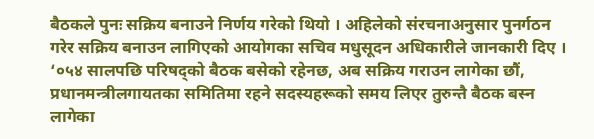बैठकले पुनः सक्रिय बनाउने निर्णय गरेको थियो । अहिलेको संरचनाअनुसार पुनर्गठन गरेर सक्रिय बनाउन लागिएको आयोगका सचिव मधुसूदन अधिकारीले जानकारी दिए । ‘०५४ सालपछि परिषद्को बैठक बसेको रहेनछ, अब सक्रिय गराउन लागेका छौं, प्रधानमन्त्रीलगायतका समितिमा रहने सदस्यहरूको समय लिएर तुरुन्तै बैठक बस्न लागेका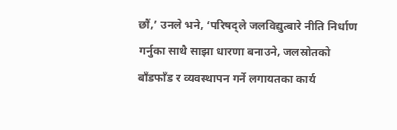छौं,’ उनले भने, ‘परिषद्ले जलविद्युत्बारे नीति निर्धाण गर्नुका साथै साझा धारणा बनाउने, जलस्रोतको बाँडफाँड र व्यवस्थापन गर्ने लगायतका कार्य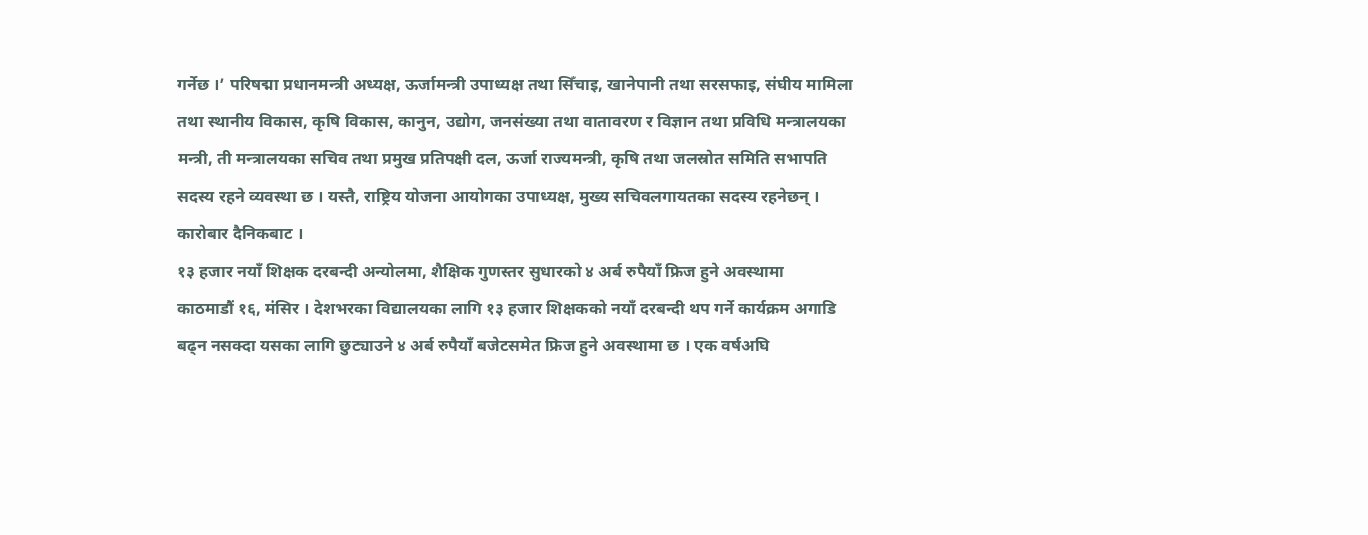गर्नेछ ।’ परिषद्मा प्रधानमन्त्री अध्यक्ष, ऊर्जामन्त्री उपाध्यक्ष तथा सिँचाइ, खानेपानी तथा सरसफाइ, संघीय मामिला तथा स्थानीय विकास, कृषि विकास, कानुन, उद्योग, जनसंख्या तथा वातावरण र विज्ञान तथा प्रविधि मन्त्रालयका मन्त्री, ती मन्त्रालयका सचिव तथा प्रमुख प्रतिपक्षी दल, ऊर्जा राज्यमन्त्री, कृषि तथा जलस्रोत समिति सभापति सदस्य रहने व्यवस्था छ । यस्तै, राष्ट्रिय योजना आयोगका उपाध्यक्ष, मुख्य सचिवलगायतका सदस्य रहनेछन् । कारोबार दैनिकबाट ।
१३ हजार नयाँ शिक्षक दरबन्दी अन्योलमा, शैक्षिक गुणस्तर सुधारको ४ अर्ब रुपैयाँ फ्रिज हुने अवस्थामा
काठमाडौं १६, मंसिर । देशभरका विद्यालयका लागि १३ हजार शिक्षकको नयाँ दरबन्दी थप गर्ने कार्यक्रम अगाडि बढ्न नसक्दा यसका लागि छुट्याउने ४ अर्ब रुपैयाँ बजेटसमेत फ्रिज हुने अवस्थामा छ । एक वर्षअघि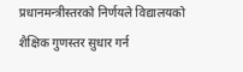प्रधानमन्त्रीस्तरको निर्णयले विद्यालयको शैक्षिक गुणस्तर सुधार गर्न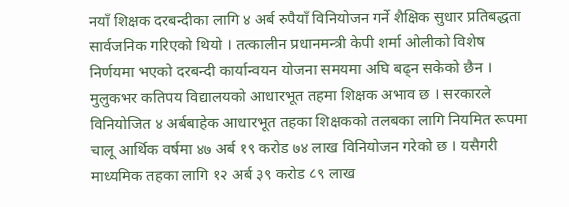नयाँ शिक्षक दरबन्दीका लागि ४ अर्ब रुपैयाँ विनियोजन गर्ने शैक्षिक सुधार प्रतिबद्धता सार्वजनिक गरिएको थियो । तत्कालीन प्रधानमन्त्री केपी शर्मा ओलीको विशेष निर्णयमा भएको दरबन्दी कार्यान्वयन योजना समयमा अघि बढ्न सकेको छैन । मुलुकभर कतिपय विद्यालयको आधारभूत तहमा शिक्षक अभाव छ । सरकारले विनियोजित ४ अर्बबाहेक आधारभूत तहका शिक्षकको तलबका लागि नियमित रूपमा चालू आर्थिक वर्षमा ४७ अर्ब १९ करोड ७४ लाख विनियोजन गरेको छ । यसैगरी माध्यमिक तहका लागि १२ अर्ब ३९ करोड ८९ लाख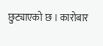छुट्याएको छ । कारोबार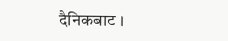दैनिकबाट ।